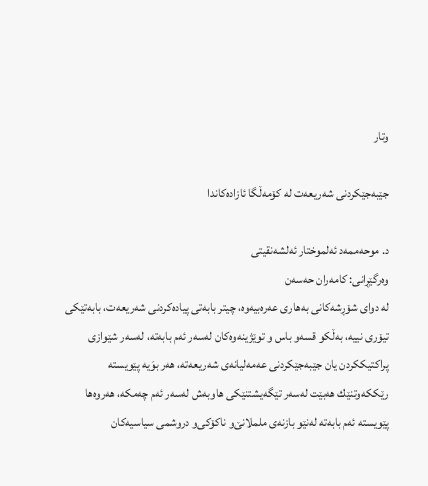وتار

جێبه‌جێكردنی‌ شه‌ریعه‌ت له‌ كۆمه‌ڵگا ئازاده‌كاندا

د. موحه‌ممه‌د ئه‌لموختار ئه‌لشه‌نقیتی‌
وه‌رگێڕانی‌: كامه‌ران حه‌سه‌ن
له‌ دوای‌ شۆڕشه‌كانی‌ به‌هاری‌ عه‌ره‌بیه‌وه‌، چیتر بابه‌تی‌ پیاده‌كردنی شه‌ریعه‌ت، بابه‌تێكی تیۆری نییه‌، به‌ڵكو قسه‌و باس و توێژینه‌وه‌كان له‌سه‌ر ئه‌م بابه‌ته‌، له‌سه‌ر شێوازی‌ پراكتیككردن یان جێبه‌جێكردنی‌ عه‌مه‌لیانه‌ی‌ شه‌ریعه‌ته‌، هه‌ر بوَیه‌ پێویسته‌ رێككه‌وتنێك هه‌بێت له‌سه‌ر تێگه‌یشتنێكی هاوبه‌ش له‌سه‌ر ئه‌م چه‌مكه‌، هه‌روه‌ها پێویسته‌ ئه‌م بابه‌ته‌ له‌نێو بازنه‌ی‌ ململانێ‌و ناكۆكی‌و دروشمی سیاسیه‌كان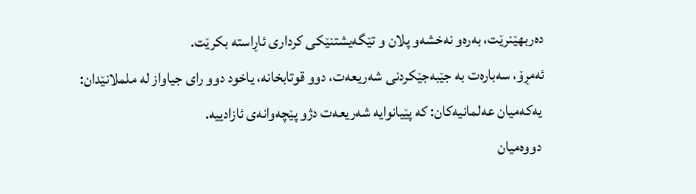ده‌ربهێنرێت، به‌ره‌و نه‌خشه‌‌و پلان و تێگه‌یشتنێكی‌ كرداری ئاڕاسته‌ بكرێت.
ئه‌مڕۆ، سه‌باره‌ت به‌ جێبه‌جێكردنی‌ شه‌ریعه‌ت، دوو قوتابخانه‌، یاخود دوو رای‌ جیاواز له‌ ململانێدان:
 یه‌كه‌میان عه‌لمانیه‌كان: كه‌ پێیانوایه‌ شه‌ریعه‌ت دژ‌و پێچه‌وانه‌ی‌ ئازادییه‌.
 دووه‌میان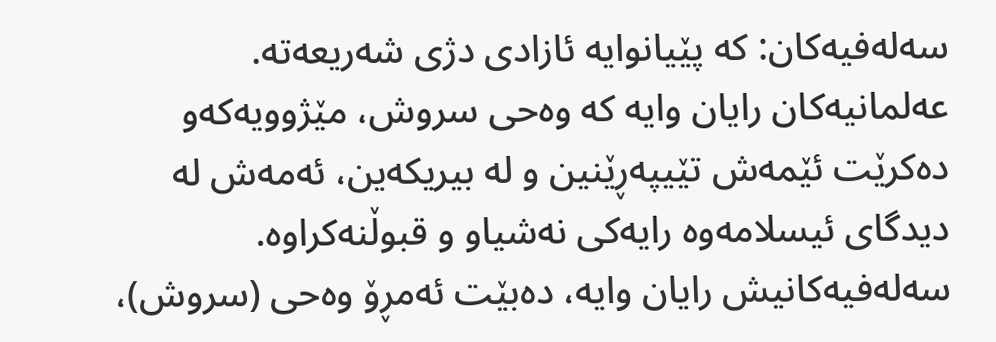سه‌له‌فیه‌كان: كه‌ پێیانوایه‌ ئازادی دژی شه‌ریعه‌ته‌.
عه‌لمانیه‌كان رایان وایه‌ كه‌ وه‌حی سروش، مێژوویه‌كه‌‌و ده‌كرێت ئێمه‌ش تێیپه‌ڕێنین و له‌ بیریكه‌ین، ئه‌مه‌ش له‌ دیدگای‌ ئیسلامه‌وه‌ رایه‌كی نه‌شیاو ‌و قبوڵنه‌كراوه‌.
سه‌له‌فیه‌كانیش رایان وایه‌، ده‌بێت ئه‌مڕۆ وه‌حی (سروش)،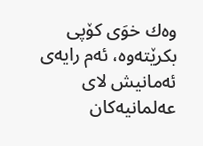وه‌ك خوَی‌ كۆپی بكرێته‌وه‌، ئه‌م رایه‌ی ئه‌مانیش لای‌ عه‌لمانیه‌كان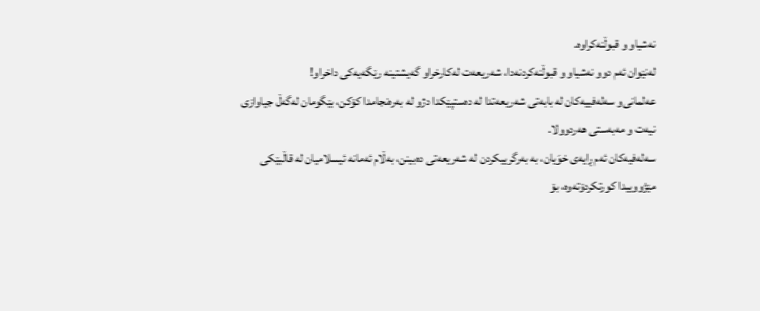نه‌شیاو ‌و قبوڵنه‌كراوه‌.
له‌نێوان ئه‌م دوو نه‌شیاو ‌و قبوڵنه‌كردنه‌دا، شه‌ریعه‌ت له‌كارخراو گه‌یشتینه‌ رێگه‌یه‌كی داخراو!
عه‌لمانی‌‌و سه‌له‌فییه‌كان له‌ بابه‌تی‌ شه‌ریعه‌تدا له‌ ده‌ستپێكدا دژ‌و له‌ به‌ره‌نجامدا كۆكن، بێگومان له‌گه‌ڵ جیاوازی نیه‌ت و مه‌به‌ستی‌ هه‌ردوولا.
سه‌له‌فیه‌كان ئه‌م ڕایه‌ی‌ خوَیان، به‌ به‌رگرییكردن له‌ شه‌ریعه‌تی‌ ده‌بینن، به‌ڵام ئه‌مانه‌ ئیسلامیان له‌ قاڵبێكی مێژووییدا كورتكردۆته‌وه‌، بۆ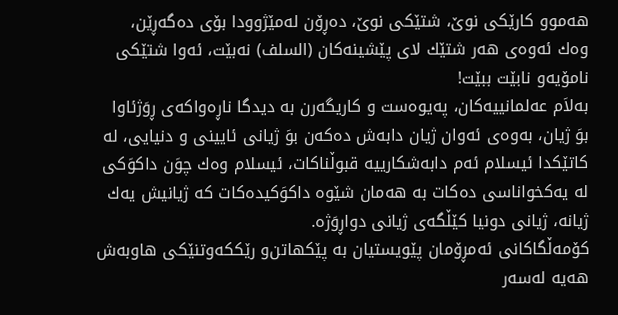هه‌موو كارێكی نوێ، شتێكی نوێ، ده‌ڕۆن له‌مێژوودا بۆی ده‌گه‌ڕێن، وه‌ك ئه‌وه‌ی‌ هه‌ر شتێك لای‌ پێشینه‌كان (السلف) نه‌بێت، ئه‌وا شتێكی نامۆیه‌‌و نابێت ببێت!
به‌لاَم عه‌لمانییه‌كان، په‌یوه‌ست و كاریگه‌رن به‌ دیدگا ناڕه‌واكه‌ی‌ ڕوَژئاوا بوَ ژیان، به‌وه‌ی‌ ئه‌وان ژیان دابه‌ش ده‌كه‌ن بوَ ژیانی‌ ئایینی‌ و دنیایی، له‌ كاتێكدا ئیسلام ئه‌م دابه‌شكارییه‌ قبوڵناكات، ئیسلام وه‌ك چوَن داكوَكی‌ له‌ یه‌كخواناسی ده‌كات به‌ هه‌مان شێوه‌ داكوَكیده‌كات كه‌ ژیانیش یه‌ك ژیانه‌، ژیانی‌ دونیا كێڵگه‌ی‌ ژیانی‌ دواڕوَژه‌.
كۆمه‌ڵگاكانی‌ ئه‌مڕۆمان پێویستیان به‌ پێكهاتن‌و رێككه‌وتنێكی هاوبه‌ش هه‌یه‌ له‌سه‌ر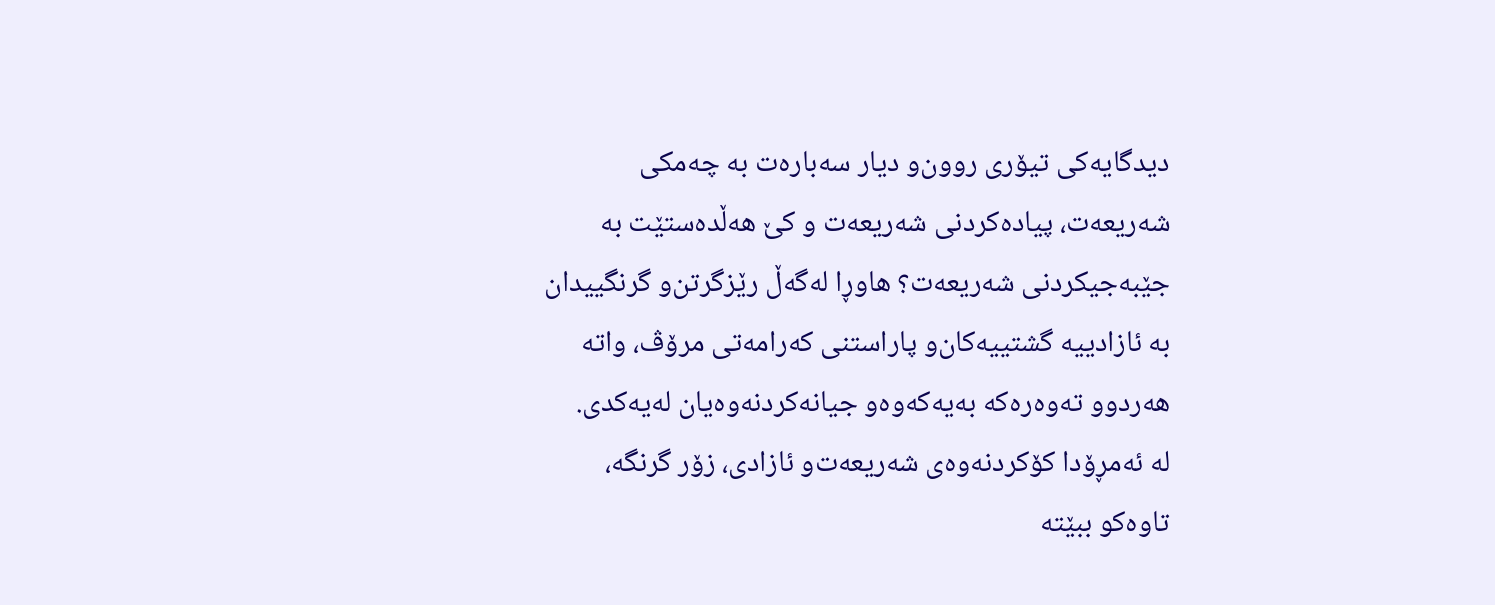دیدگایه‌كی تیۆری روون‌و دیار سه‌باره‌ت به‌ چه‌مكی شه‌ریعه‌ت، پیاده‌كردنی‌ شه‌ریعه‌ت و كێ هه‌ڵده‌ستێت به‌ جێبه‌جیكردنی‌ شه‌ریعه‌ت؟ هاوڕا له‌گه‌ڵ رێزگرتن‌و گرنگییدان به‌ ئازادییه‌ گشتییه‌كان‌و پاراستنی‌ كه‌رامه‌تی‌ مرۆڤ، واته‌ هه‌ردوو ته‌وه‌ره‌كه‌ به‌یه‌كه‌وه‌‌و جیانه‌كردنه‌وه‌یان له‌یه‌كدی.
له‌ ئه‌مڕۆدا كۆكردنه‌وه‌ی‌ شه‌ریعه‌ت‌و ئازادی، زۆر گرنگه‌، تاوه‌كو ببێته‌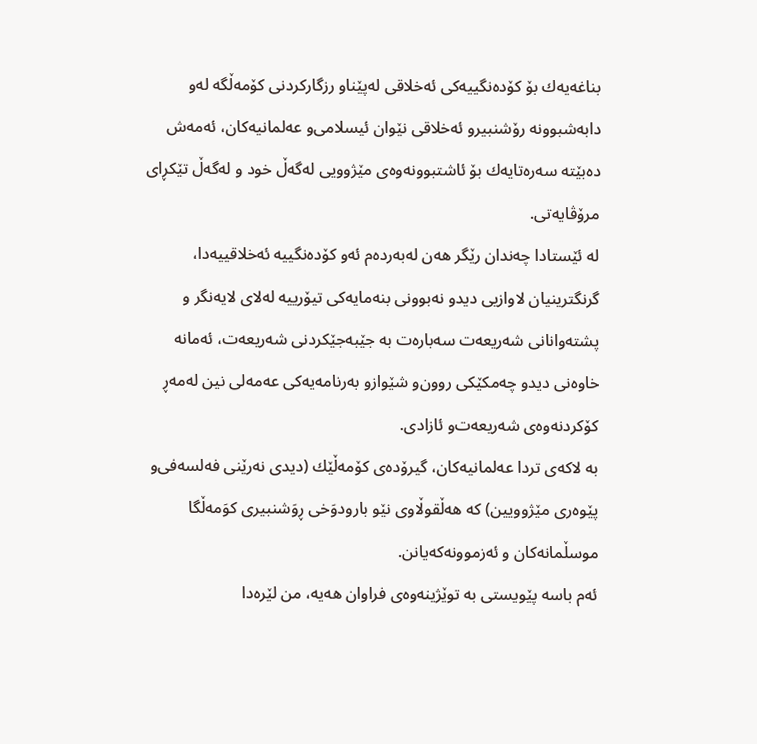بناغه‌یه‌ك بۆ كۆده‌نگییه‌كی ئه‌خلاقی له‌پێناو رزگاركردنی‌ كۆمه‌ڵگه‌ له‌و دابه‌شبوونه‌ رۆشنبیر‌و ئه‌خلاقی‌ نێوان ئیسلامی‌و عه‌لمانیه‌كان، ئه‌مه‌ش ده‌بێته‌ سه‌ره‌تایه‌ك بۆ ئاشتبوونه‌وه‌ی‌ مێژوویی له‌گه‌ڵ خود و له‌گه‌ڵ تێكڕای‌ مرۆڤایه‌تی‌.
له‌ ئێستادا چه‌ندان رێگر هه‌ن له‌به‌رده‌م ئه‌و كۆده‌نگییه‌ ئه‌خلاقییه‌دا، گرنگترینیان لاوازیی دید‌و نه‌بوونی‌ بنه‌مایه‌كی تیۆرییه‌ له‌لای‌ لایه‌نگر و پشته‌وانانی‌ شه‌ریعه‌ت سه‌باره‌ت به‌ جێبه‌جێكردنی‌ شه‌ریعه‌ت، ئه‌مانه‌ خاوه‌نی‌ دید‌و چه‌مكێكی روون‌و شێواز‌و به‌رنامه‌یه‌كی عه‌مه‌لی نین له‌مه‌ڕ كۆكردنه‌وه‌ی‌ شه‌ریعه‌ت‌و ئازادی.
به‌ لاكه‌ی‌ تردا عه‌لمانیه‌كان، گیرۆده‌ی‌ كۆمه‌ڵێك (دیدی‌ نه‌رێنی‌ فه‌لسه‌فی‌و پێوه‌ری‌ مێژوویین) كه‌ هه‌ڵقوڵاوی نێو بارودوَخی‌ ڕوَشنبیری‌ كوَمه‌ڵگا موسڵمانه‌كان و ئه‌زموونه‌كه‌یانن.
ئه‌م باسه‌ پێویستی‌ به‌ توێژینه‌وه‌ی‌ فراوان هه‌یه‌، من لێره‌دا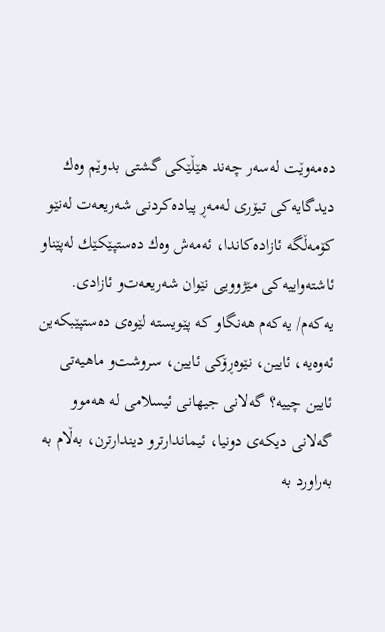ده‌مه‌وێت له‌سه‌ر چه‌ند هێڵێكی گشتی بدوێم وه‌ك دیدگایه‌كی تیۆری له‌مه‌ڕ پیاده‌كردنی‌ شه‌ریعه‌ت له‌نێو كۆمه‌ڵگه‌ ئازاده‌كاندا، ئه‌مه‌ش وه‌ك ده‌ستپێكێك له‌پێناو ئاشته‌واییه‌كی مێژوویی نێوان شه‌ریعه‌ت‌و ئازادی.
یه‌كه‌م/ یه‌كه‌م هه‌نگاو كه‌ پێویسته‌ لێوه‌ی‌ ده‌ستپێبكه‌ین ئه‌وه‌یه‌، ئایین، نێوه‌ڕۆكی ئایین، سروشت‌و ماهیه‌تی‌ ئایین چییه‌؟ گه‌لانی‌ جیهانی‌ ئیسلامی‌ له‌ هه‌موو گه‌لانی‌ دیكه‌ی‌ دونیا، ئیماندارتر‌و دیندارترن، به‌ڵام به‌ به‌راورد به‌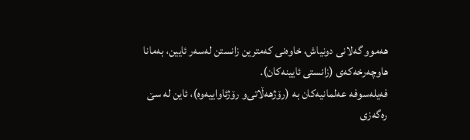هه‌موو گه‌لانی‌ دونیاش، خاوه‌نی‌ كه‌مترین زانستن له‌سه‌ر ئایین، به‌مانا هاوچه‌رخه‌كه‌ی‌ (زانستی‌ ئایینه‌كان).
فه‌یله‌سوفه‌ عه‌لمانیه‌كان به‌ (رۆژهه‌ڵاتی‌‌و رۆژئاواییه‌وه‌)، ئاین له‌ سێ ره‌گه‌زی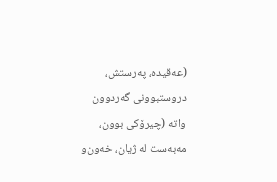(عه‌قیده‌، په‌رستش، دروستبوونی‌ گه‌ردوون  واته‌ (چیرۆكی بوون، مه‌به‌ست له‌ ژیان، خه‌ون‌و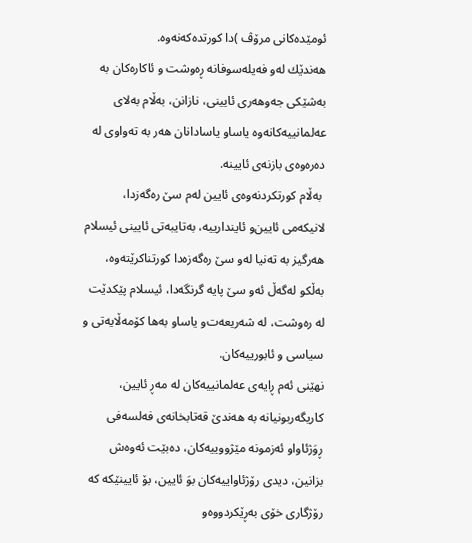ئومێده‌كانی‌ مرۆڤ )دا كورتده‌كه‌نه‌وه‌.
هه‌ندێك له‌و فه‌یله‌سوفانه‌ ڕه‌وشت و ئاكاره‌كان به‌ به‌شێكی جه‌وهه‌ری‌ ئایینی، نازانن، به‌ڵام به‌لای‌ عه‌لمانییه‌كانه‌وه‌ یاسا‌و یاسادانان هه‌ر به‌ ته‌واوی‌ له‌ ده‌ره‌وه‌ی‌ بازنه‌ی‌ ئایینه‌.
 به‌ڵام كورتكردنه‌وه‌ی‌ ئایین له‌م سێ ره‌گه‌زدا، لانیكه‌می ئایین‌و ئایندارییه‌، به‌تایبه‌تی‌ ئایینی‌ ئیسلام هه‌رگیز به‌ ته‌نیا له‌و سێ ره‌گه‌زه‌دا كورتناكرێته‌وه‌، به‌ڵكو له‌گه‌ڵ ئه‌و سێ پایه‌ گرنگه‌دا، ئیسلام پێكدێت له‌ ره‌وشت، له‌ شه‌ریعه‌ت‌و یاسا‌و به‌ها كۆمه‌ڵایه‌تی و سیاسی و ئابورییه‌كان.
نهێنی‌ ئه‌م ڕایه‌ی‌ عه‌لمانییه‌كان له‌ مه‌ڕ ئایین، كاریگه‌ربونیانه‌ به‌ هه‌ندێ‌ قه‌تابخانه‌ی‌ فه‌لسه‌فی‌ ڕوَژئاواو ئه‌زمونه‌ مێژووییه‌كان، ده‌بێت ئه‌وه‌ش بزانین، دیدی‌ رۆژئاواییه‌كان بوَ ئایین، بۆ ئایینێكه‌ كه‌ رۆژگاری‌ خۆی به‌ڕێكردووه‌‌و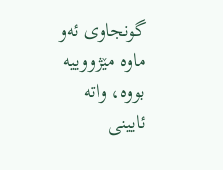گونجاوی‌ ئه‌و ماوه‌ مێژووییه‌ بووه‌، واته‌ ئایینی‌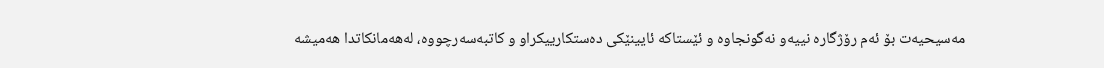مه‌سیحیه‌ت بۆ ئه‌م رۆژگاره‌ نییه‌و نه‌گونجاوه‌ و ئێستاكه‌ ئایینێكی ده‌ستكارییكراو و كاتبه‌سه‌رچووه‌، له‌هه‌مانكاتدا هه‌میشه‌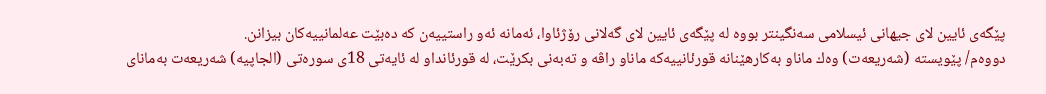پێگه‌ی‌ ئایین لای‌ جیهانی‌ ئیسلامی سه‌نگینتر بووه‌ له‌ پێگه‌ی‌ ئایین لای‌ گه‌لانی‌ رۆژئاوا، ئه‌مانه‌ ئه‌و راستییه‌ن كه‌ ده‌بێت عه‌لمانییه‌كان بیزانن.
دووه‌م/ پێویسته‌ (شه‌ریعه‌ت) وه‌ك مانا‌و به‌كارهێنانه‌ قورئانییه‌كه‌ مانا‌و راڤه‌ و ته‌به‌نی‌ بكرێت، له‌ قورئاندا‌و له‌ ئایه‌تی‌ 18ی‌ سوره‌تی‌ (الجاپیه‌) شه‌ریعه‌ت به‌مانای‌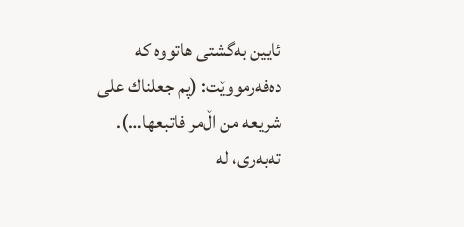ئایین به‌گشتی‌ هاتووه‌ كه‌ ده‌فه‌رمووێت: (پم جعلناك علی‌ شریعه‌ من اڵ‌مر فاتبعها…). ته‌به‌ری‌، له‌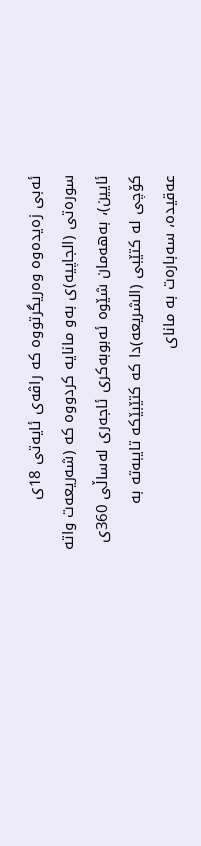ئه‌بی زه‌یده‌وه‌ وه‌ریگرتووه‌ كه‌ راڤه‌ی‌ ئایه‌تی‌ 18ی‌ سوره‌تی‌ (الجاپیه‌)ی به‌و مانایه‌ كردووه‌ كه‌ (شه‌ریعه‌ت واته‌ ئایین)، به‌هه‌مان شێوه‌ ئه‌بوبه‌كری‌ ئاجه‌ری‌ له‌ساڵی‌ 360ی‌ كۆچی له‌ كتێبی (الشریعه‌)دا كه‌ كتێبێكه‌ تایبه‌ته‌ به‌ عه‌قیده‌، سه‌باره‌ت به‌ مانای‌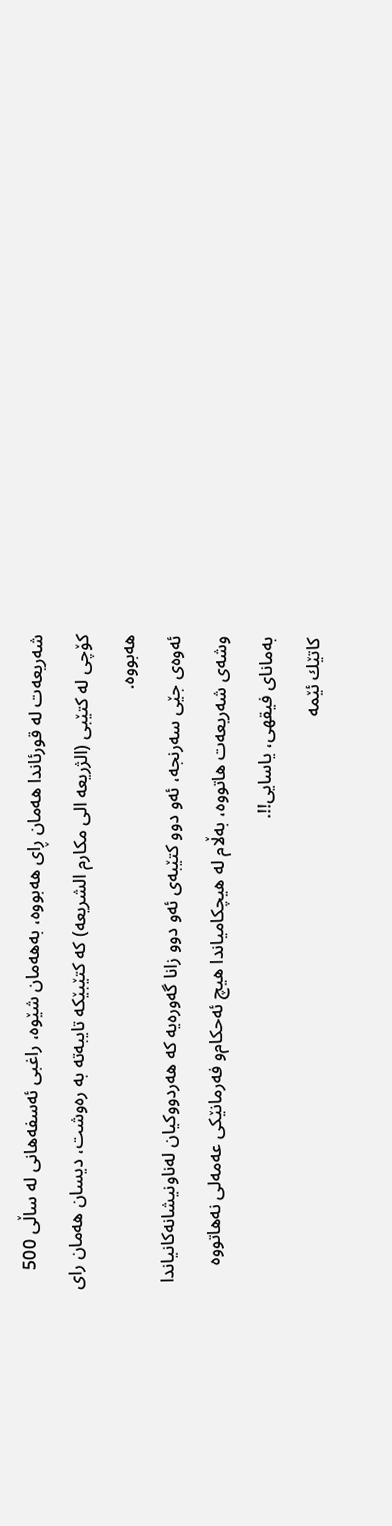شه‌ریعه‌ت له‌ قورئاندا هه‌مان ڕای‌ هه‌بووه‌، به‌هه‌مان شێوه‌، راغبی ئه‌سفه‌هانی‌ له‌ ساڵی‌ 500 كۆچی له‌ كتێبی (الژریعه‌ الی‌ مكارم الشریعه‌) كه‌ كتێبێكه‌ تایبه‌ته‌ به‌ ره‌وشت، دیسان هه‌مان رای‌ هه‌بووه‌.
ئه‌وه‌ی‌ جێی سه‌رنجه‌، ئه‌و دوو كتێبه‌ی‌ ئه‌و دوو زانا گه‌وره‌یه‌ كه‌ هه‌ردووكیان له‌ناونیشانه‌كانیاندا وشه‌ی‌ شه‌ریعه‌ت هاتووه‌، به‌ڵام له‌ هیچكامیاندا هیچ ئه‌حكام‌و فه‌رمانێكی عه‌مه‌لی نه‌هاتووه‌ به‌مانای‌ فیقهی، یاسایی!!.
كاتێك ئێمه‌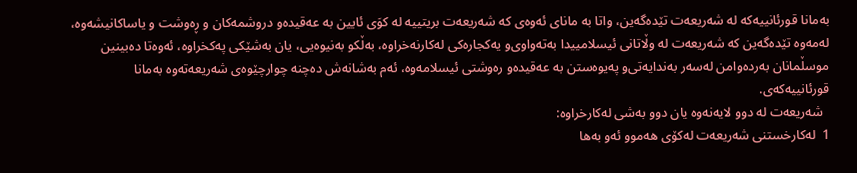به‌مانا قورئانییه‌كه‌ له‌ شه‌ریعه‌ت تێده‌گه‌ین، واتا به‌ مانای‌ ئه‌وه‌ی‌ كه‌ شه‌ریعه‌ت بریتییه‌ له‌ كوَی‌ ئایین به‌ عه‌قیده‌و دروشمه‌كان و ڕه‌وشت و یاساكانیشه‌وه‌، له‌مه‌وه‌ تێده‌گه‌ین كه‌ شه‌ریعه‌ت له‌ وڵاتانی‌ ئیسلامییدا به‌ته‌واوی‌‌و یه‌كجاره‌كی له‌كارنه‌خراوه‌، به‌ڵكو به‌نیوه‌یی، یان به‌شێكی په‌كخراوه‌، ئه‌وه‌تا ده‌بینین موسڵمانان به‌رده‌وامن له‌سه‌ر به‌ندایه‌تی‌‌و په‌یوه‌ستن به‌ عه‌قیده‌‌و ره‌وشتی‌ ئیسلامه‌وه‌، ئه‌م به‌شانه‌ش ده‌چنه‌ چوارچێوه‌ی‌ شه‌ریعه‌ته‌وه‌ به‌مانا قورئانییه‌كه‌ی‌.
  شه‌ریعه‌ت له‌ دوو لایه‌نه‌وه‌ یان دوو به‌شی له‌كارخراوه‌:
1  له‌كارخستنی‌ شه‌ریعه‌ت له‌كۆی‌ هه‌موو ئه‌و به‌ها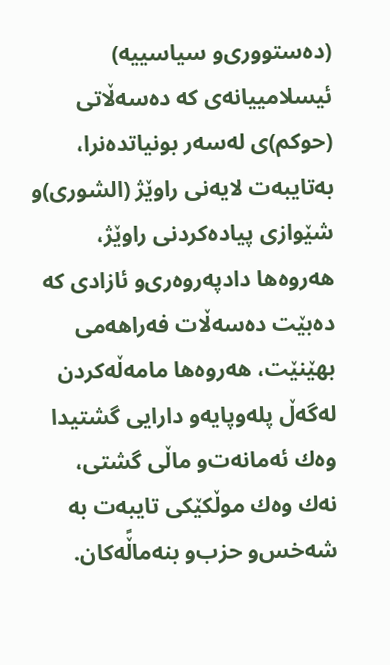(ده‌ستووری‌و سیاسییه‌) ئیسلامییانه‌ی‌ كه‌ ده‌سه‌ڵاتی‌ (حوكم)ی‌ له‌سه‌ر بونیاتده‌نرا، به‌تایبه‌ت لایه‌نی‌ راوێژ (الشوری‌)و شێوازی پیاده‌كردنی‌ راوێژ، هه‌روه‌ها دادپه‌روه‌ری‌‌و ئازادی كه‌ ده‌بێت ده‌سه‌ڵات فه‌راهه‌می‌ بهێنێت، هه‌روه‌ها مامه‌ڵه‌كردن له‌گه‌ڵ پله‌وپایه‌‌و دارایی گشتیدا وه‌ك ئه‌مانه‌ت‌و ماڵی گشتی‌، نه‌ك وه‌ك موڵكێكی تایبه‌ت به‌ شه‌خس‌و حزب‌و بنه‌ماڵًه‌كان.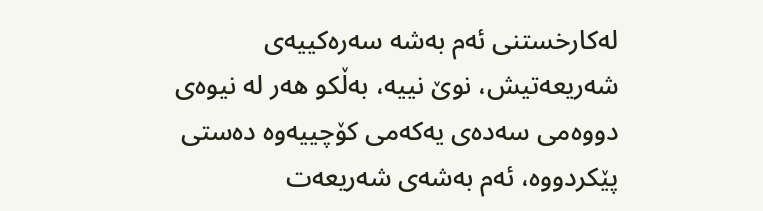له‌كارخستنی‌ ئه‌م به‌شه‌ سه‌ره‌كییه‌ی شه‌ریعه‌تیش، نوێ‌ نییه‌، به‌ڵكو هه‌ر له‌ نیوه‌ی‌ دووه‌می‌ سه‌ده‌ی‌ یه‌كه‌می‌ كۆچییه‌وه‌ ده‌ستی‌ پێكردووه‌، ئه‌م به‌شه‌ی‌ شه‌ریعه‌ت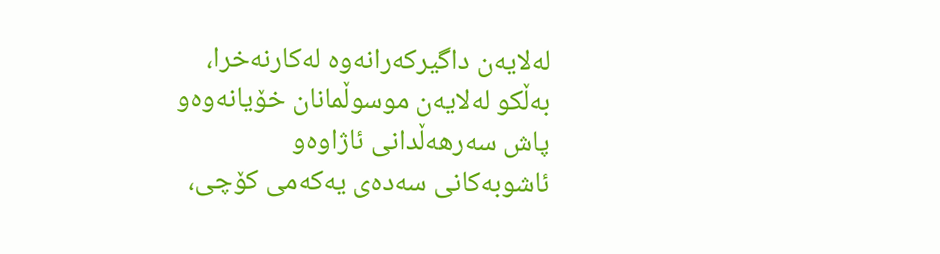له‌لایه‌ن داگیركه‌رانه‌وه‌ له‌كارنه‌خرا، به‌ڵكو له‌لایه‌ن موسوڵمانان خۆیانه‌وه‌‌و پاش سه‌رهه‌ڵدانی‌ ئاژاوه‌‌و ئاشوبه‌كانی‌ سه‌ده‌ی‌ یه‌كه‌می‌ كۆچی،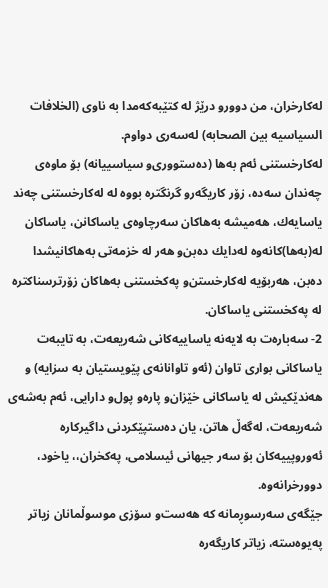له‌كارخران، من دوورو درێژ له‌ كتێبه‌كه‌مدا به‌ ناوی‌ (الخلافات السیاسیه‌ بین الصحابه‌) له‌سه‌ری‌ دواوم.
له‌كارخستنی‌ ئه‌م به‌ها (ده‌ستووری‌و سیاسییانه‌) بۆ ماوه‌ی‌ چه‌ندان سه‌ده‌، زۆر كاریگه‌رو گرنگتره‌ بووه‌ له‌ له‌كارخستنی‌ چه‌ند یاسایه‌ك، هه‌میشه‌ به‌هاكان سه‌رچاوه‌ی‌ یاساكانن، یاساكان له‌(به‌ها)كانه‌وه‌ له‌دایك ده‌بن‌و هه‌ر له‌ خزمه‌تی‌ به‌هاكانیشدا ده‌بن، هه‌ربۆیه‌ له‌كارخستن‌و په‌كخستنی‌ به‌هاكان زۆرترسناكتره‌ له‌ په‌كخستنی‌ یاساكان.
2- سه‌باره‌ت به‌ لایه‌نه‌ یاساییه‌كانی‌ شه‌ریعه‌ت، به‌ تایبه‌ت یاساكانی بواری‌ تاوان (ئه‌و تاوانانه‌ی‌ پێویستیان به‌ سزایه‌) و هه‌ندێكیش له‌ یاساكانی‌ خێزان‌و پاره‌‌و پول‌و دارایی، ئه‌م به‌شه‌ی‌ شه‌ریعه‌ت، له‌گه‌ڵ هاتن، یان ده‌ستپێكردنی‌ داگیركاره‌ ئه‌وروپییه‌كان بۆ سه‌ر جیهانی ئیسلامی، په‌كخران،، یاخود، دوورخرانه‌وه‌.
جێگه‌ی‌ سه‌رسوڕمانه‌ كه‌ هه‌ست‌و سۆزی موسوڵمانان زیاتر په‌یوه‌سته‌، زیاتر كاریگه‌ره‌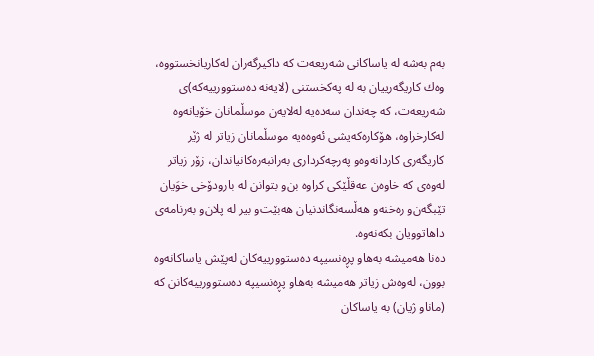به‌م به‌شه‌ له‌ یاساكانی‌ شه‌ریعه‌ت كه‌ داكیرگه‌ران له‌كاریانخستووه‌، وه‌ك كاریگه‌رییان به‌ له‌ په‌كخستنی‌ (لایه‌نه‌ ده‌ستوورییه‌كه‌)ی‌ شه‌ریعه‌ت، كه‌ چه‌ندان سه‌ده‌یه‌ له‌لایه‌ن موسڵمانان خۆیانه‌وه‌ له‌كارخراوه‌، هۆكاره‌كه‌یشی ئه‌وه‌ه‌یه‌ موسڵمانان زیاتر له‌ ژێر كاریگه‌ری‌ كاردانه‌وه‌‌و په‌رچه‌كرداری‌ به‌رانبه‌ره‌كانیاندان، زۆر زیاتر له‌وه‌ی‌ كه‌ خاوه‌ن عه‌قڵێكی كراوه‌ بن‌و بتوانن له‌ بارودۆخی‌ خوَیان تێبگه‌ن‌و ره‌خنه‌‌و هه‌ڵسه‌نگاندنیان هه‌بێت‌و بیر له‌ پلان‌و به‌رنامه‌ی‌ داهاتوویان بكه‌نه‌وه‌.
ده‌نا هه‌میشه‌ به‌ها‌و پڕه‌نسیپه‌ ده‌ستوورییه‌كان له‌پێش یاساكانه‌وه‌ بوون، له‌وه‌ش زیاتر هه‌میشه‌ به‌ها‌و پڕه‌نسیپه‌ ده‌ستوورییه‌كانن كه‌ (مانا‌و ژیان) به‌ یاساكان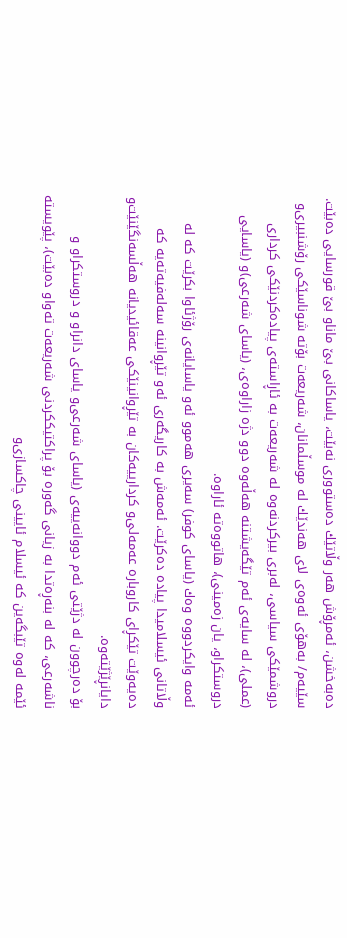ده‌به‌خشن، ئه‌مڕۆش هه‌ر وڵاتێك ده‌ستووری‌ نه‌بێت، یاساكانی‌ بێ مانا‌و بێ قورسایی ده‌بێت.
سێیه‌م/ به‌هۆی ئه‌وه‌ی‌ لای‌ هه‌ندێك له‌ موسڵمانان، شه‌ریعه‌ت بۆته‌ شوناسێكی رۆشنبیری‌و دروشمێكی‌ سیاسی، له‌بری‌ بیركردنه‌وه‌ له‌ شه‌ریعه‌ت به‌ ئاڕاسته‌ی‌ پیاده‌كردنێكی كرداری‌ (عملی)، له‌ سایه‌ی‌ ئه‌م تێگه‌یشتنه‌ هه‌ڵه‌وه‌ دوو دژه‌ زاراوه‌ی‌، (یاسای شه‌رعی)و (یاسایی‌ دروستكراو، یان زه‌مینی‌)، هاتووه‌ته‌ ئاراوه‌.
ئه‌مه‌ وایكردووه‌ وه‌ك (یاسای كوفر) سه‌یری هه‌موو ئه‌و یاسایانه‌ی‌ رۆژئاوا بكرێت كه‌ له‌ وڵاتانی‌ ئیسلامیدا پیاده‌ ده‌كرێت. ئه‌مه‌ش به‌ كاریگه‌ری‌ ئه‌و تێڕوانینه‌ سه‌له‌فیه‌ته‌یه‌ كه‌ ده‌یه‌وێت تێكڕای‌ كاروباره‌ عه‌مه‌لی‌و كردارییه‌كان به‌ تێڕوانینێكی عه‌قائیدیانه‌ هه‌ڵسه‌نگێنێت‌و دایانڕێژێته‌وه‌.
بۆ ده‌رچوون له‌ دژێتی‌ ئه‌م دووانه‌ییه‌ی‌ (یاسای‌ شه‌رعی‌و یاسای دانرا‌و و دروستكراو و ناشه‌رعی، كه‌ له‌ بنه‌ڕه‌تدا به‌ زیانی‌ گه‌وره‌ بۆ پراكتیككردنی‌ شه‌ریعه‌ت ته‌واو ده‌بێت)، پێویسته‌ ئێمه‌ له‌وه‌ تێبگه‌ین كه‌ ئیسلام ئایینی‌ چاكسازی‌و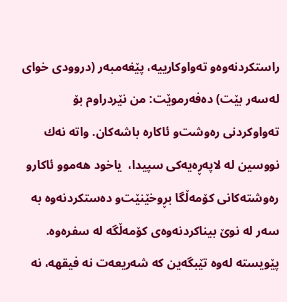راستكردنه‌وه‌و ته‌واوكارییه‌، پێغه‌مبه‌ر (دروودی خوای‌ له‌سه‌ر بێت) ده‌فه‌رموێت: من نێردراوم بۆ ته‌واوكردنی‌ ره‌وشت‌و ئاكاره‌ باشه‌كان. واته‌ نه‌ك نووسین له‌ لاپه‌ڕه‌یه‌كی سپیدا،  یاخود هه‌موو ئاكار‌و ره‌وشته‌كانی‌ كۆمه‌ڵگا بڕوخێنێت‌و ده‌ستكردنه‌وه‌ به‌ سه‌ر له‌ نوێ‌ بیناكردنه‌وه‌ی‌ كۆمه‌ڵگه‌ له‌ سفره‌وه‌.
پێویسته‌ له‌وه‌ تێبگه‌ین كه‌ شه‌ریعه‌ت نه‌ فیقهه‌، نه‌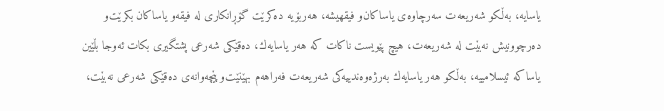یاسایه‌، به‌ڵكو شه‌ریعه‌ت سه‌رچاوه‌ی‌ یاساكان‌و فیقهیشه‌، هه‌ربۆیه‌ ده‌كرێت گۆڕانكاری‌ له‌ فیقه‌و یاساكان بكرێت‌و ده‌رچوونیش نه‌بێت له‌ شه‌ریعه‌ت، هیچ پێویست ناكات كه‌ هه‌ر یاسایه‌ك، ده‌قێكی شه‌رعی پشتگیری بكات ئه‌وجا بڵێین یاساكه‌ ئیسلامییه‌، به‌ڵكو هه‌ر یاسایه‌ك به‌رژه‌وه‌ندییه‌كی شه‌ریعه‌ت فه‌راهه‌م بهێنێت‌و پێچه‌وانه‌ی‌ ده‌قێكی شه‌رعی‌ نه‌بێت،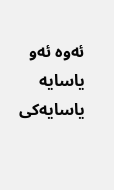ئه‌وه‌ ئه‌و یاسایه‌ یاسایه‌كی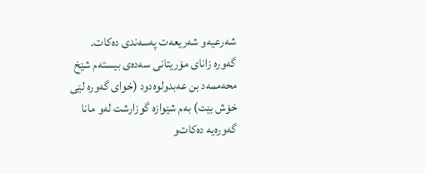شه‌رعیه‌‌و شه‌ریعه‌ت په‌سه‌ندی ده‌كات.
گه‌وره‌ زانای‌ مۆریتانی‌ سه‌ده‌ی‌ بیسته‌م شێخ محه‌ممه‌د بن عه‌بدولوه‌دود (خوای‌ گه‌وره‌ لێی خۆش بێت) به‌م شێوازه‌ گوزارشت له‌و مانا گه‌وره‌یه‌ ده‌كات‌و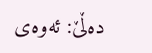ده‌ڵێ: ئه‌وه‌ی‌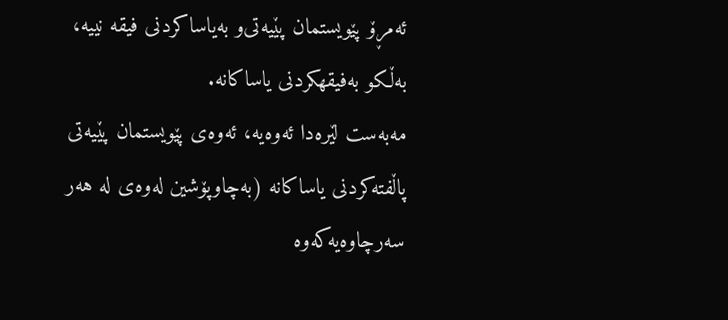ئه‌مڕۆ پێویستمان پێیه‌تی‌‌و به‌یاساكردنی فیقه نییه‌، به‌ڵكو به‌فیقهكردنی‌ یاساكانه‌.
مه‌به‌ست لێره‌دا ئه‌وه‌یه‌، ئه‌وه‌ی‌ پێویستمان پێیه‌تی‌ پاڵفته‌كردنی‌ یاساكانه‌ (به‌چاوپۆشین له‌وه‌ی‌ له‌ هه‌ر سه‌رچاوه‌یه‌كه‌وه‌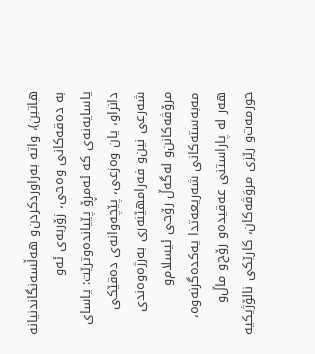هاتبن)، واته‌ به‌راوردكردن‌و هه‌ڵسه‌نگاندنیانه‌ به‌ ده‌قه‌كانی‌ وه‌حی، زۆربه‌ی‌ ئه‌و یاسایه‌نه‌ی‌ كه‌ ئه‌مڕۆ پێیانده‌وترێت: یاسای دانراو، یان وه‌زعی، پێچه‌وانه‌ی‌ ده‌قێكی شه‌رعی نین‌و فه‌رامهێنه‌ری‌ به‌رژه‌وه‌ندی مرۆڤه‌كانن‌و له‌گه‌ڵ رۆحی ئیسلام‌و مه‌به‌سته‌كانی‌ شه‌ریعه‌تدا یه‌كده‌گرنه‌وه‌، هه‌ر له‌ پاراستنی‌ عه‌قیده‌‌و رۆح‌و ماڵ‌و حورمه‌ت‌و رێزی مروَڤه‌كان، كارێكی نالۆژیكیه‌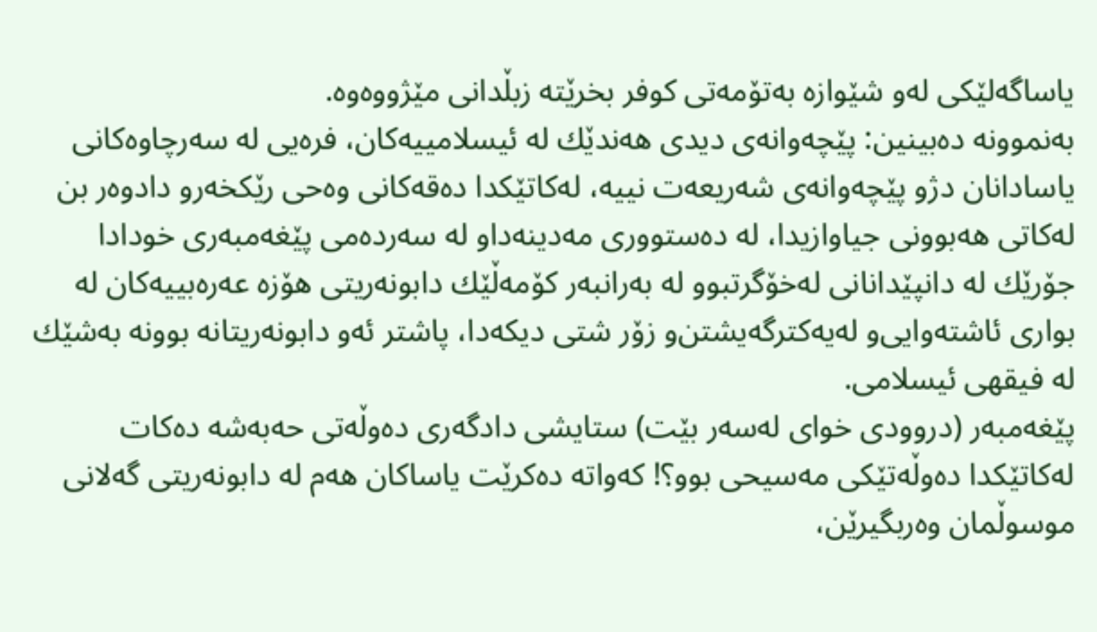یاساگه‌لێكی له‌و شێوازه‌ به‌تۆمه‌تی‌ كوفر بخرێته‌ زبڵدانی‌ مێژووه‌وه‌.
به‌نموونه‌ ده‌بینین: پێچه‌وانه‌ی‌ دیدی‌ هه‌ندێك له‌ ئیسلامییه‌كان، فره‌یی له‌ سه‌رچاوه‌كانی‌ یاسادانان دژ‌و پێچه‌وانه‌ی‌ شه‌ریعه‌ت نییه‌، له‌كاتێكدا ده‌قه‌كانی‌ وه‌حی رێكخه‌ر‌و دادوه‌ر بن له‌كاتی‌ هه‌بوونی‌ جیاوازیدا، له‌ ده‌ستووری‌ مه‌دینه‌دا‌و له‌ سه‌رده‌می پێغه‌مبه‌ری‌ خودادا جۆرێك له‌ دانپێدانانی‌ له‌خۆگرتبوو له‌ به‌رانبه‌ر كۆمه‌ڵێك دابونه‌ریتی‌ هۆزه‌ عه‌ره‌بییه‌كان له‌ بواری‌ ئاشته‌وایی‌و له‌یه‌كترگه‌یشتن‌و زۆر شتی‌ دیكه‌دا، پاشتر ئه‌و دابونه‌ریتانه‌ بوونه‌ به‌شێك له‌ فیقهی ئیسلامی‌.
پێغه‌مبه‌ر (دروودی‌ خوای‌ له‌سه‌ر بێت) ستایشی دادگه‌ری‌ ده‌وڵه‌تی‌ حه‌به‌شه‌ ده‌كات له‌كاتێكدا ده‌وڵه‌تێكی مه‌سیحی بوو؟! كه‌واته‌ ده‌كرێت یاساكان هه‌م له‌ دابونه‌ریتی‌ گه‌لانی‌ موسوڵمان وه‌ربگیرێن،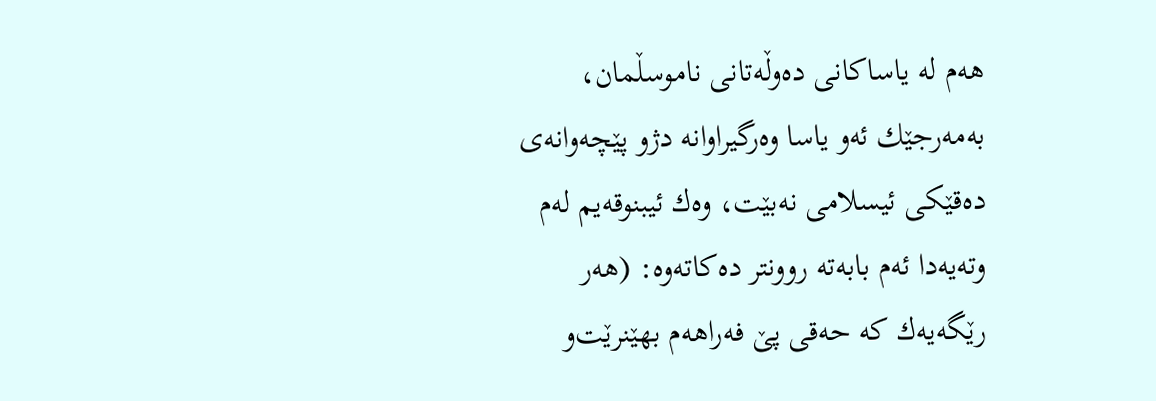هه‌م له‌ یاساكانی‌ ده‌وڵه‌تانی‌ ناموسڵمان، به‌مه‌رجێك ئه‌و یاسا وه‌رگیراوانه‌ دژ‌و پێچه‌وانه‌ی‌ ده‌قێكی ئیسلامی نه‌بێت، وه‌ك ئیبنوقه‌یم له‌م وته‌یه‌دا ئه‌م بابه‌ته‌ روونتر ده‌كاته‌وه‌: (هه‌ر رێگه‌یه‌ك كه‌ حه‌قی پێ فه‌راهه‌م بهێنرێت‌و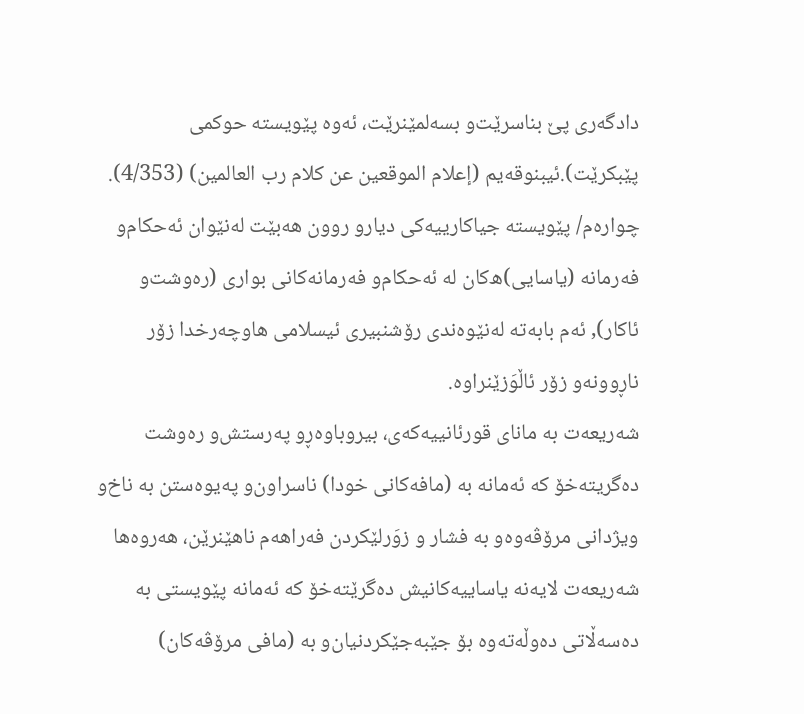دادگه‌ری‌ پێ بناسرێت‌و بسه‌لمێنرێت، ئه‌وه‌ پێویسته‌ حوكمی پێبكرێت).ئیبنوقه‌یم (إعلام الموقعین عن كلام رب العالمین) (4/353).
چواره‌م/ پێویسته‌ جیاكارییه‌كی‌ دیار‌و روون هه‌بێت له‌نێوان ئه‌حكام‌و فه‌رمانه‌ (یاسایی)ه‌كان له‌ ئه‌حكام‌و فه‌رمانه‌كانی‌ بواری‌ (ره‌وشت‌و ئاكار), ئه‌م بابه‌ته‌ له‌نێوه‌ندی رۆشنبیری ئیسلامی هاوچه‌رخدا زۆر ناڕوونه‌‌و زۆر ئاڵوَزێنراوه‌.
شه‌ریعه‌ت به‌ مانای‌ قورئانییه‌كه‌ی‌، بیروباوه‌ڕ‌و په‌رستش‌و ره‌وشت ده‌گریته‌خۆ كه‌ ئه‌مانه‌ به‌ (مافه‌كانی‌ خودا) ناسراون‌و په‌یوه‌ستن به‌ ناخ‌و ویژدانی مرۆڤه‌وه‌و به‌ فشار و زوَرلێكردن فه‌راهه‌م ناهێنرێن، هه‌روه‌ها شه‌ریعه‌ت لایه‌نه‌ یاساییه‌كانیش ده‌گرێته‌خۆ كه‌ ئه‌مانه‌ پێویستی‌ به‌ ده‌سه‌ڵاتی‌ ده‌وڵه‌ته‌وه‌ بۆ جێبه‌جێكردنیان‌و به‌ (مافی مرۆڤه‌كان)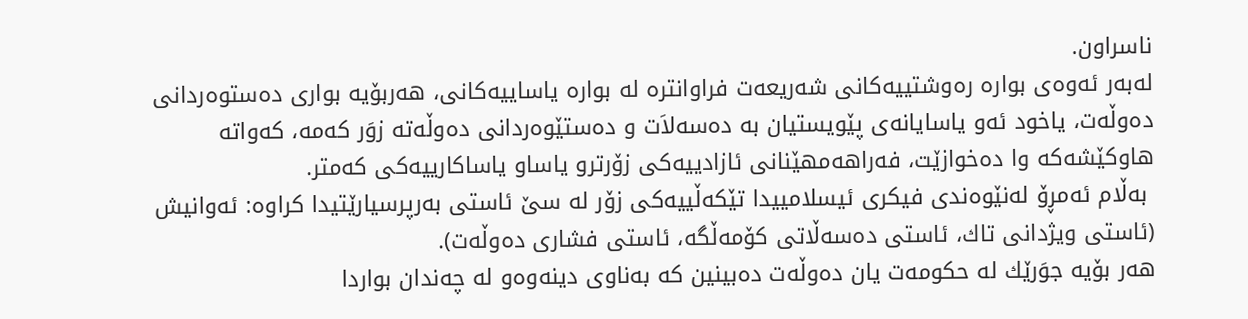ناسراون.
له‌به‌ر ئه‌وه‌ی‌ بواره‌ ره‌وشتییه‌كانی شه‌ریعه‌ت فراوانتره‌ له‌ بواره‌ یاساییه‌كانی‌، هه‌ربۆیه‌ بواری‌ ده‌ستوه‌ردانی ده‌وڵه‌ت، یاخود ئه‌و یاسایانه‌ی‌ پێویستیان به‌ ده‌سه‌لاَت و ده‌ستێوه‌ردانی‌ ده‌وڵه‌ته‌ زوَر كه‌مه‌، كه‌واته‌ هاوكێشه‌كه‌ وا ده‌خوازێت، فه‌راهه‌مهێنانی‌ ئازادییه‌كی‌ زۆرتر‌و یاسا‌و یاساكارییه‌كی كه‌متر.
 به‌ڵام ئه‌مڕۆ له‌نێوه‌ندی فیكری‌ ئیسلامییدا تێكه‌ڵییه‌كی زۆر له‌ سێ ئاستی‌ به‌رپرسیارێتیدا كراوه‌: ئه‌وانیش (ئاستی‌ ویژدانی‌ تاك، ئاستی‌ ده‌سه‌ڵاتی‌ كۆمه‌ڵگه‌، ئاستی‌ فشاری‌ ده‌وڵه‌ت).
هه‌ر بۆیه‌ جوَرێك له‌ حكومه‌ت یان ده‌وڵه‌ت ده‌بینین كه‌ به‌ناوی‌ دینه‌وه‌و له‌ چه‌ندان بواردا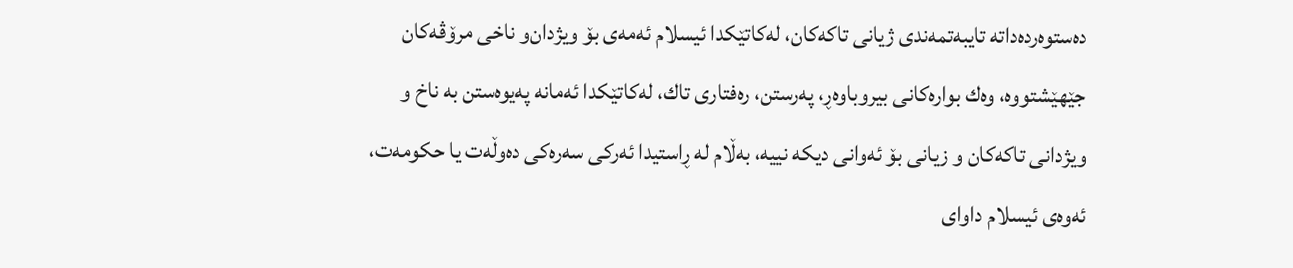ده‌ستوه‌رده‌داته‌ تایبه‌تمه‌ندی ژیانی‌ تاكه‌كان، له‌كاتێكدا ئیسلام ئه‌مه‌ی‌ بۆ ویژدان‌و ناخی مرۆڤه‌كان جێهێشتووه‌، وه‌ك بواره‌كانی‌ بیروباوه‌ڕ، په‌رستن، ره‌فتاری‌ تاك، له‌كاتێكدا ئه‌مانه‌ په‌یوه‌ستن به‌ ناخ و ویژدانی‌ تاكه‌كان و زیانی‌ بۆ ئه‌وانی‌ دیكه‌ نییه‌، به‌ڵام له‌ ڕاستیدا ئه‌ركی‌ سه‌ره‌كی‌ ده‌وڵه‌ت یا حكومه‌ت، ئه‌وه‌ی‌ ئیسلام داوای‌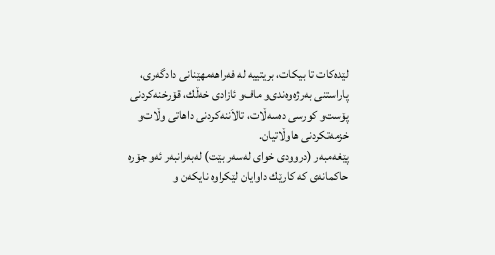لێده‌كات تا بیكات، بریتییه‌ له‌ فه‌راهه‌مهێنانی‌ دادگه‌ری‌، پاراستنی‌ به‌رژه‌وه‌ندی‌و ماف‌و ئازادی خه‌ڵك، قۆرخنه‌كردنی‌  پۆست‌و كورسی ده‌سه‌ڵات، تالاَننه‌كردنی‌ داهاتی‌ وڵات‌و خزمه‌تكردنی‌ هاوڵاتیان.
پێغه‌مبه‌ر (دروودی خوای‌ له‌سه‌ر بێت) له‌به‌رانبه‌ر ئه‌و جۆره‌ حاكمانه‌ی‌ كه‌ كارێك داوایان لێكراوه‌ نایكه‌ن و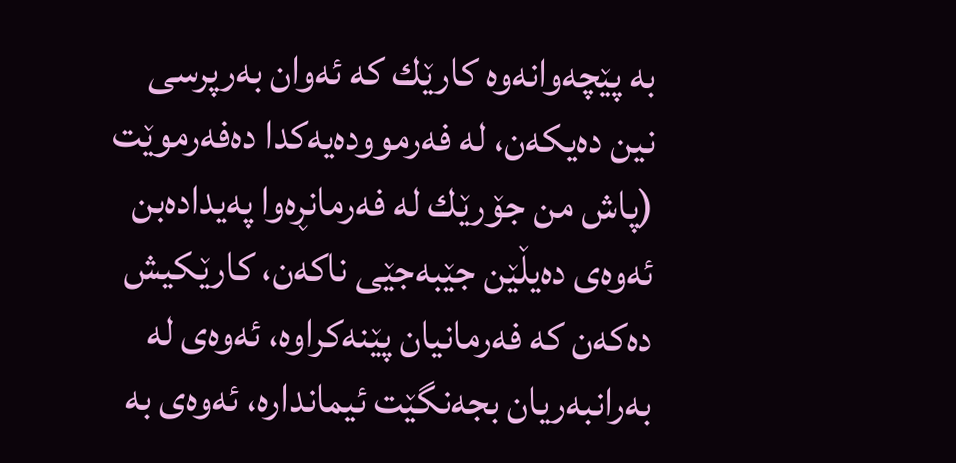به‌ پێچه‌وانه‌وه‌ كارێك كه‌ ئه‌وان به‌رپرسی نین ده‌یكه‌ن، له‌ فه‌رمووده‌یه‌كدا ده‌فه‌رموێت (پاش من جۆرێك له‌ فه‌رمانڕه‌وا په‌یداده‌بن ئه‌وه‌ی‌ ده‌یڵێن جێبه‌جێی ناكه‌ن، كارێكیش ده‌كه‌ن كه‌ فه‌رمانیان پێنه‌كراوه‌، ئه‌وه‌ی‌ له‌ به‌رانبه‌ریان بجه‌نگێت ئیمانداره‌، ئه‌وه‌ی‌ به‌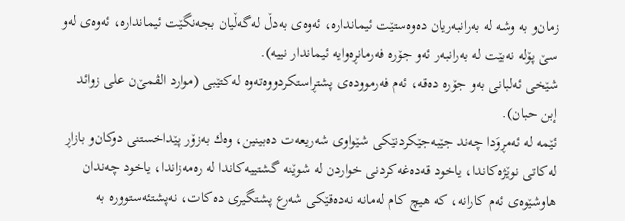زمان‌و به‌ وشه‌ له‌ به‌رانبه‌ریان ده‌وه‌ستێت ئیمانداره‌، ئه‌وه‌ی‌ به‌دڵ له‌گه‌ڵیان بجه‌نگێت ئیمانداره‌، ئه‌وه‌ی‌ له‌و سێ پۆله‌ نه‌بێت له‌ به‌رانبه‌ر ئه‌و جۆره‌ فه‌رمانڕه‌وایه‌ ئیماندار نییه‌).
شێخی‌ ئه‌لبانی‌ به‌و جۆره‌ ده‌قه‌، ئه‌م فه‌رمووده‌ی‌ پشتڕاستكردووه‌ته‌وه‌ له‌كتێبی (موارد الڤمێ‌ن علی‌ زوائد إبن حبان).
ئێمه‌ له‌ ئه‌مڕوَدا چه‌ند جێبه‌جێكردنێكی‌ شێواوی‌ شه‌ریعه‌ت ده‌بینین، وه‌ك به‌زۆر پێداخستنی‌ دوكان‌و بازاڕ له‌كاتی‌ نوێژه‌كاندا، یاخود قه‌ده‌غه‌كردنی‌ خواردن له‌ شوێنه‌ گشتییه‌كاندا له‌ ره‌مه‌زاندا، یاخود چه‌ندان هاوشێوه‌ی‌ ئه‌م كارانه‌، كه‌ هیچ كام له‌مانه‌ نه‌ده‌قێكی شه‌رع پشتگیری ده‌كات، نه‌پشتئه‌ستووره‌ به‌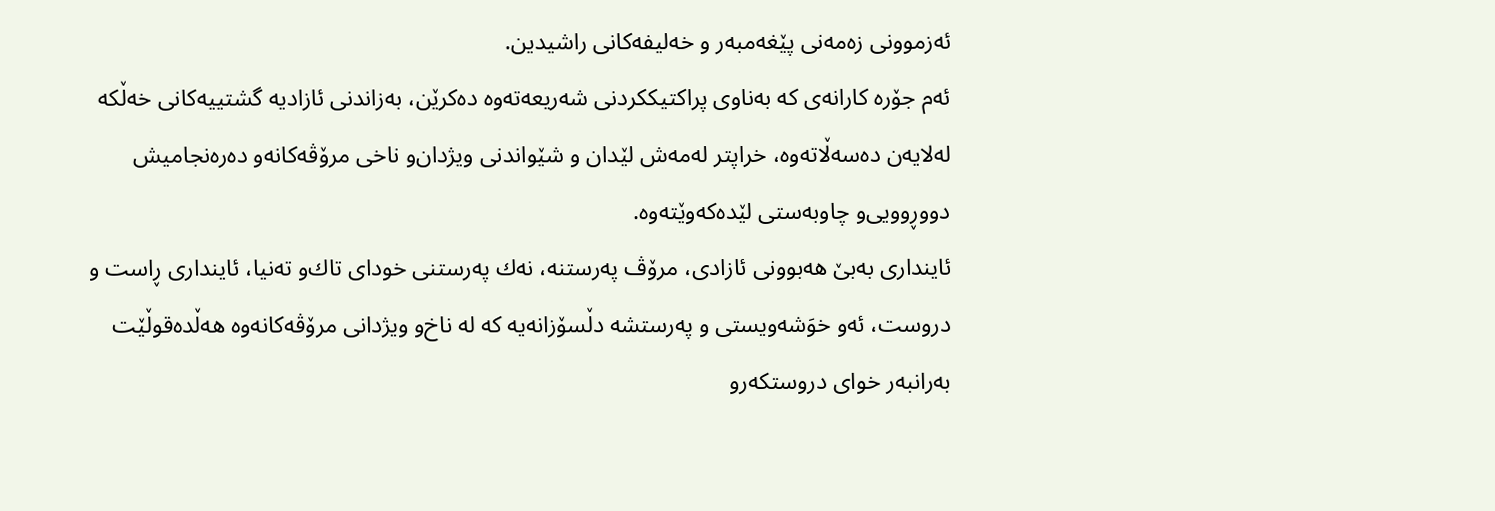ئه‌زموونی زه‌مه‌نی‌ پێغه‌مبه‌ر ‌و خه‌لیفه‌كانی‌ راشیدین.
ئه‌م جۆره‌ كارانه‌ی‌ كه‌ به‌ناوی‌ پراكتیككردنی‌ شه‌ریعه‌ته‌وه‌ ده‌كرێن، به‌زاندنی‌ ئازادیه‌ گشتییه‌كانی‌ خه‌ڵكه‌ له‌لایه‌ن ده‌سه‌ڵاته‌وه‌، خراپتر له‌مه‌ش لێدان و شێواندنی‌ ویژدان‌و ناخی مرۆڤه‌كانه‌و ده‌ره‌نجامیش دووڕوویی‌و چاوبه‌ستی‌ لێده‌كه‌وێته‌وه‌.
ئاینداری‌ به‌بێ هه‌بوونی‌ ئازادی، مرۆڤ په‌رستنه‌، نه‌ك په‌رستنی‌ خودای‌ تاك‌و ته‌نیا، ئاینداری‌ ڕاست و دروست، ئه‌و خوَشه‌ویستی‌ و په‌رستشه‌ دڵسۆزانه‌یه‌ كه‌ له‌ ناخ‌و ویژدانی مرۆڤه‌كانه‌وه‌ هه‌ڵده‌قوڵێت به‌رانبه‌ر خوای‌ دروستكه‌ر‌و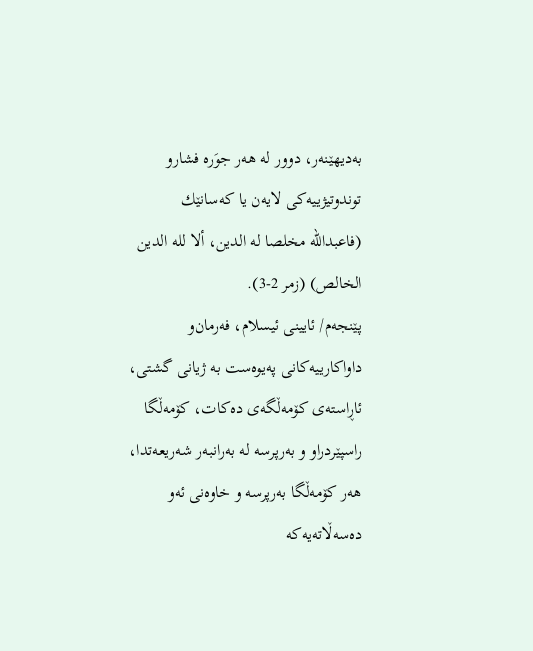به‌دیهێنه‌ر، دوور له‌ هه‌ر جوَره‌ فشار‌و توندوتیژییه‌كی لایه‌ن یا كه‌سانێك (فاعبدالله مخلصا له الدین، ألا لله الدین الخالص) (زمر 2-3).
پێنجه‌م/ ئایینی‌ ئیسلام، فه‌رمان‌و داواكارییه‌كانی‌ په‌یوه‌ست به‌ ژیانی‌ گشتی، ئاڕاسته‌ی‌ كۆمه‌ڵگه‌ی‌ ده‌كات، كۆمه‌ڵگا راسپێردرا‌و ‌و به‌رپرسه‌ له‌ به‌رانبه‌ر شه‌ریعه‌تدا، هه‌ر كۆمه‌ڵگا به‌رپرسه‌ و خاوه‌نی‌ ئه‌و ده‌سه‌ڵاته‌یه‌كه‌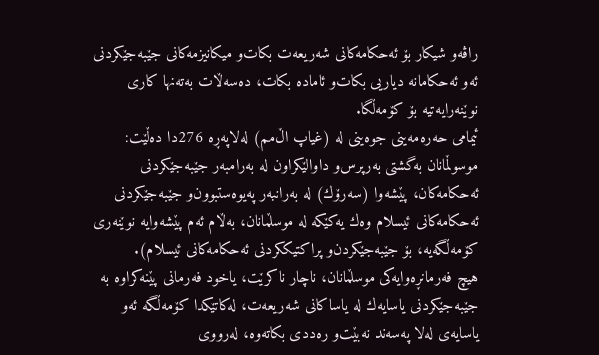راڤه‌‌و شیكار بۆ ئه‌حكامه‌كانی‌ شه‌ریعه‌ت بكات‌و میكانیزمه‌كانی‌ جێبه‌جێكردنی‌ ئه‌و ئه‌حكامانه‌ دیاریی بكات‌و ئاماده‌ بكات، ده‌سه‌ڵات به‌ته‌نها كاری‌ نوێنه‌رایه‌تیه‌ بۆ كۆمه‌ڵگا.
ئیمامی حه‌ره‌مه‌ینی‌ جوه‌ینی‌ له‌ (غیاپ اڵ‌مم) له‌لاپه‌ڕه‌ 276دا ده‌ڵێت: موسوڵمانان به‌گشتی‌ به‌رپرس‌و داوالێكراون له‌ به‌رامبه‌ر جێبه‌جێكردنی‌ ئه‌حكامه‌كان، پێشه‌وا (سه‌رۆك) له‌ به‌رانبه‌ر په‌یوه‌ستبوون‌و جێبه‌جێكردنی ئه‌حكامه‌كانی ئیسلام وه‌ك یه‌كێكه‌ له‌ موسڵمانان، به‌ڵام ئه‌م پێشه‌وایه‌ نوێنه‌ری‌ كۆمه‌ڵگه‌یه‌، بۆ جێبه‌جێكردن‌و پراكتیككردنی ئه‌حكامه‌كانی‌ ئیسلام).
هیچ فه‌رمانڕه‌وایه‌كی موسڵمانان، ناچار ناكرێت، یاخود فه‌رمانی‌ پێنه‌كراوه‌ به‌ جێبه‌جێكردنی‌ یاسایه‌ك له‌ یاساكانی‌ شه‌ریعه‌ت، له‌كاتێكدا كۆمه‌ڵگه‌ ئه‌و یاسایه‌ی‌ له‌لا په‌سه‌ند نه‌بێت‌و ره‌ددی بكاته‌وه‌، له‌رووی‌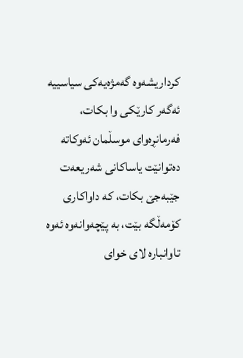كرداریشه‌وه‌ گه‌مژه‌یه‌كی سیاسییه‌ ئه‌گه‌ر كارێكی وا بكات، فه‌رمانڕه‌وای‌ موسڵمان ئه‌وكاته‌ ده‌توانێت یاساكانی‌ شه‌ریعه‌ت جێبه‌جێ بكات، كه‌ داواكاری‌ كۆمه‌ڵگه‌ بێت، به‌ پێچه‌وانه‌وه‌ ئه‌وه‌ تاوانباره‌ لای‌ خوای‌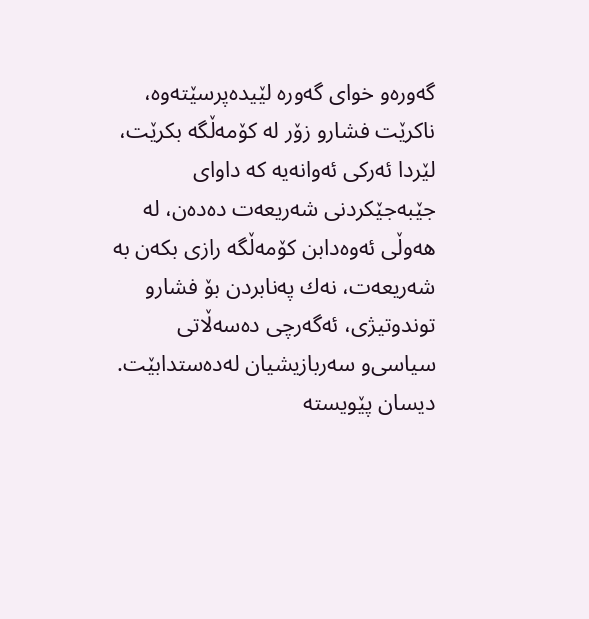گه‌وره‌‌و خوای‌ گه‌وره‌ لێیده‌پرسێته‌وه‌، ناكرێت فشار‌و زۆر له‌ كۆمه‌ڵگه‌ بكرێت، لێردا ئه‌ركی ئه‌وانه‌یه‌ كه‌ داوای‌ جێبه‌جێكردنی‌ شه‌ریعه‌ت ده‌ده‌ن، له‌ هه‌وڵی‌ ئه‌وه‌دابن كۆمه‌ڵگه‌ رازی بكه‌ن به‌ شه‌ریعه‌ت، نه‌ك په‌نابردن بۆ فشار‌و توندوتیژی، ئه‌گه‌رچی ده‌سه‌ڵاتی‌ سیاسی‌و سه‌ربازیشیان له‌ده‌ستدابێت.
دیسان پێویسته‌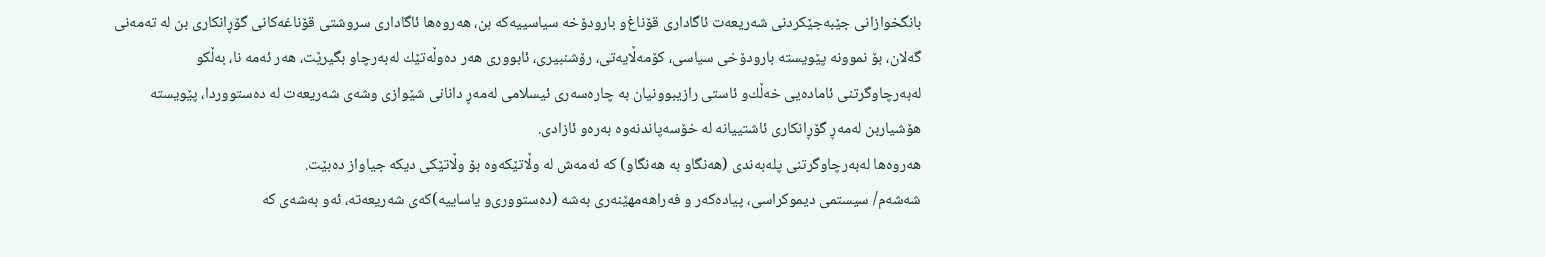بانگخوازانی جێبه‌جێكردنی‌ شه‌ریعه‌ت ئاگاداری‌ قۆناغ‌و بارودۆخه‌ سیاسییه‌كه‌ بن، هه‌روه‌ها ئاگاداری‌ سروشتی‌ قۆناغه‌كانی‌ گۆڕانكاری‌ بن له‌ ته‌مه‌نی‌ گه‌لان، بۆ نموونه‌ پێویسته‌ بارودۆخی‌ سیاسی، كۆمه‌ڵایه‌تی‌، رۆشنبیری، ئابووری‌ هه‌ر ده‌وڵه‌تێك له‌به‌رچاو بگیرێت، هه‌ر ئه‌مه‌ نا، به‌ڵكو له‌به‌رچاوگرتنی‌ ئاماده‌یی خه‌ڵك‌و ئاستی‌ رازیبوونیان به‌ چاره‌سه‌ری‌ ئیسلامی له‌مه‌ڕ دانانی‌ شێوازی وشه‌ی‌ شه‌ریعه‌ت له‌ ده‌ستووردا، پێویسته‌ هۆشیاربن له‌مه‌ڕ گۆڕانكاری‌ ئاشتییانه‌ له‌ خۆسه‌پاندنه‌وه‌ به‌ره‌و ئازادی.
هه‌روه‌ها له‌به‌رچاوگرتنی‌ پله‌به‌ندی (هه‌نگاو به‌ هه‌نگاو) كه‌ ئه‌مه‌ش له‌ وڵاتێكه‌وه‌ بۆ وڵاتێكی دیكه‌ جیاواز ده‌بێت.
شه‌شه‌م/ سیستمی دیموكراسی، پیاده‌كه‌ر و فه‌راهه‌مهێنه‌ری‌ به‌شه‌ (ده‌ستووری‌‌و یاساییه‌)كه‌ی‌ شه‌ریعه‌ته‌، ئه‌و به‌شه‌ی‌ كه‌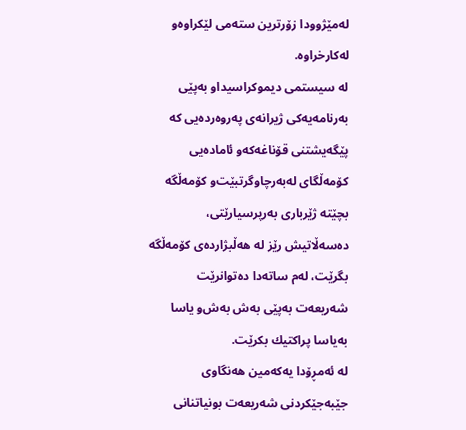له‌مێژوودا زۆرترین سته‌می‌ لێكراوه‌و له‌كارخراوه‌.
له‌ سیستمی‌ دیموكراسیدا‌و به‌پێی به‌رنامه‌یه‌كی ژیرانه‌ی‌ په‌روه‌رده‌یی كه‌ پێگه‌یشتنی‌ قۆناغه‌كه‌‌و ئاماده‌یی كۆمه‌ڵگای له‌به‌رچاوگرتبێت‌و كۆمه‌ڵگه‌ بچێته‌ ژێرباری‌ به‌رپرسیارێتی‌، ده‌سه‌ڵاتیش رێز له‌ هه‌ڵبژارده‌ی‌ كۆمه‌ڵگه‌ بگرێت، له‌م ساته‌دا ده‌توانرێت شه‌ریعه‌ت به‌پێی به‌ش به‌ش‌و یاسا به‌یاسا پراكتیك بكرێت.
له‌ ئه‌مڕۆدا یه‌كه‌مین هه‌نگاوی‌ جێبه‌جێكردنی‌ شه‌ریعه‌ت بونیاتنانی‌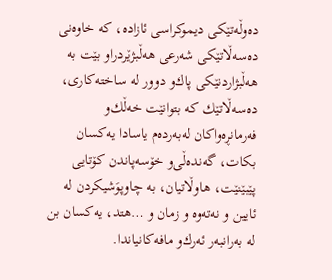ده‌وڵه‌تێكی دیموكراسی ئازاده‌، كه‌ خاوه‌نی‌ ده‌سه‌ڵاتێكی شه‌رعی هه‌ڵبژێردراو بێت به‌ هه‌ڵبژاردنێكی پاك‌و دوور له‌ ساخته‌كاری‌، ده‌سه‌ڵاتێك كه‌ بتوانێت خه‌ڵك‌و فه‌رمانڕه‌واكان له‌به‌رده‌م یاسادا یه‌كسان بكات، گه‌نده‌ڵی‌و خۆسه‌پاندن كۆتایی پێبێنێت، هاوڵاتیان، به‌ چاوپوَشیكردن له‌ ئایین و نه‌ته‌وه‌ و زمان و …هتد، یه‌كسان بن له‌ به‌رانبه‌ر ئه‌رك‌و مافه‌كانیاندا.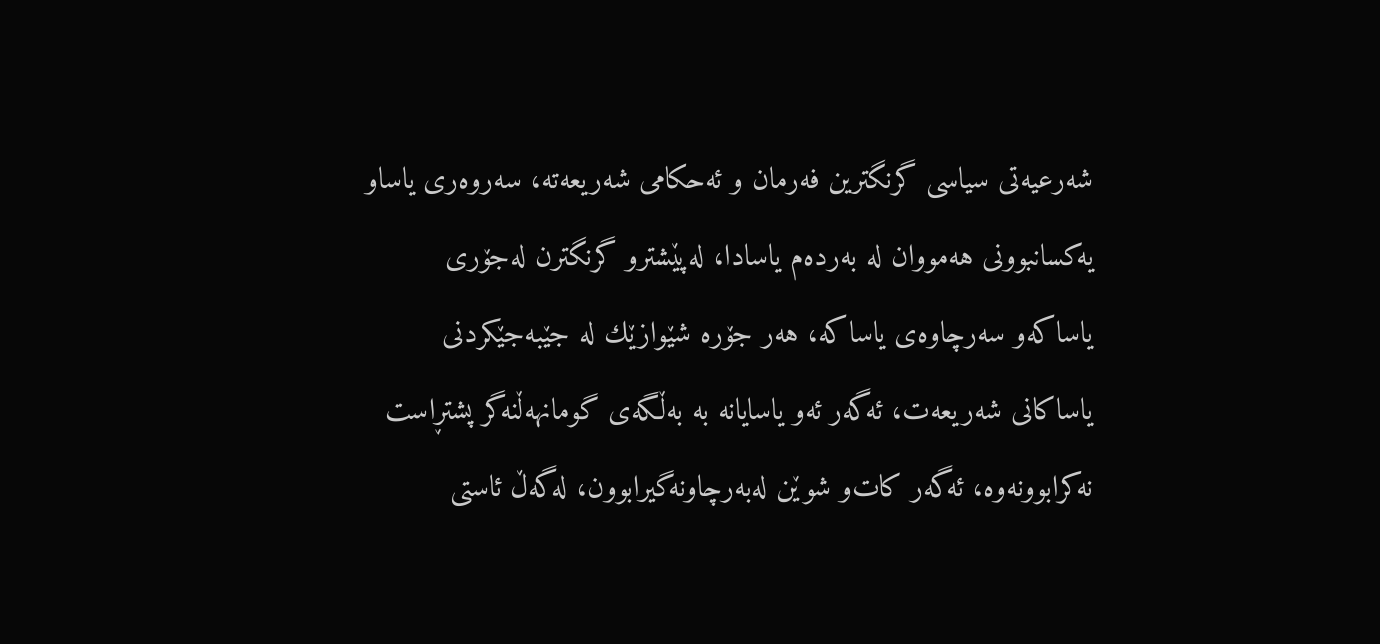شه‌رعیه‌تی‌ سیاسی گرنگترین فه‌رمان و ئه‌حكامی‌ شه‌ریعه‌ته‌، سه‌روه‌ری‌ یاسا‌و یه‌كسانبوونی‌ هه‌مووان له‌ به‌رده‌م یاسادا، له‌پێشتر‌و گرنگترن له‌جۆری‌ یاساكه‌‌و سه‌رچاوه‌ی‌ یاساكه‌، هه‌ر جۆره‌ شێوازێك له‌ جێبه‌جێكردنی‌ یاساكانی‌ شه‌ریعه‌ت، ئه‌گه‌ر ئه‌و یاسایانه‌ به‌ به‌ڵگه‌ی‌ گومانهه‌ڵنه‌گر پشتڕاست نه‌كرابوونه‌وه‌، ئه‌گه‌ر كات‌و شوێن له‌به‌رچاونه‌گیرابوون، له‌گه‌ڵ ئاستی‌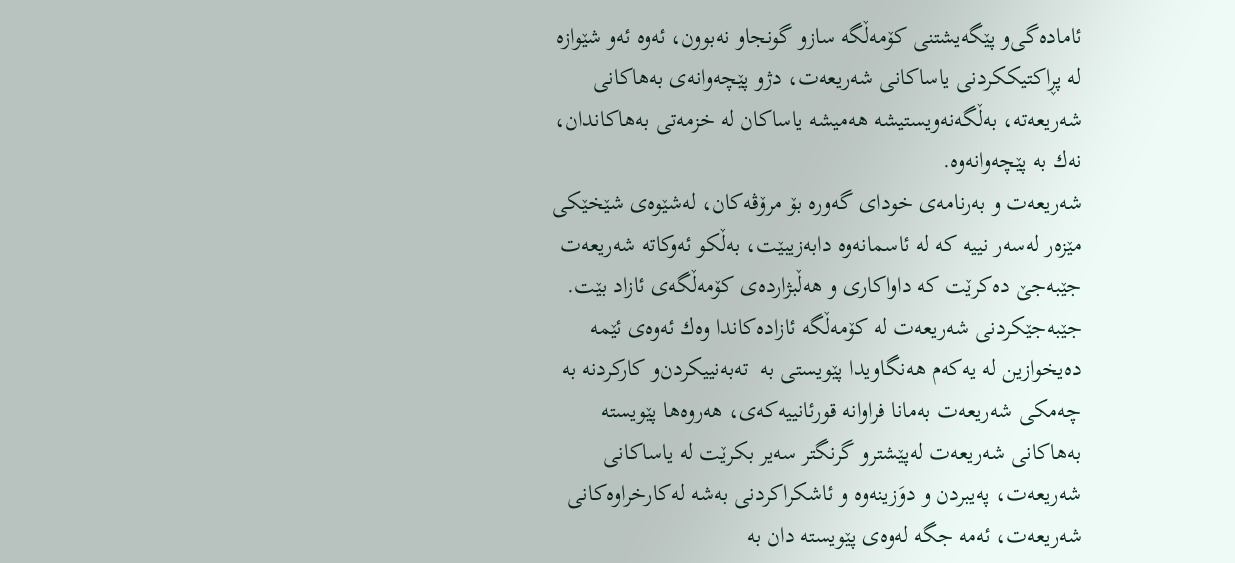ئاماده‌گی‌و پێگه‌یشتنی‌ كۆمه‌ڵگه‌ ساز‌و گونجا‌و نه‌بوون، ئه‌وه‌ ئه‌و شێوازه‌ له‌ پڕاكتیككردنی‌ یاساكانی‌ شه‌ریعه‌ت، دژ‌و پێچه‌وانه‌ی‌ به‌هاكانی‌ شه‌ریعه‌ته‌، به‌ڵگه‌نه‌ویستیشه‌ هه‌میشه‌ یاساكان له‌ خزمه‌تی‌ به‌هاكاندان، نه‌ك به‌ پێچه‌وانه‌وه‌.
شه‌ریعه‌ت و به‌رنامه‌ی‌ خودای‌ گه‌وره‌ بۆ مرۆڤه‌كان، له‌شێوه‌ی‌ شێخێكی‌ مێزه‌ر له‌سه‌ر نییه‌ كه‌ له‌ ئاسمانه‌وه‌ دابه‌زیبێت، به‌ڵكو ئه‌وكاته‌ شه‌ریعه‌ت جێبه‌جێ ده‌كرێت كه‌ داواكاری‌ و هه‌ڵبژارده‌ی‌ كۆمه‌ڵگه‌ی‌ ئازاد بێت.
جێبه‌جێكردنی‌ شه‌ریعه‌ت له‌ كۆمه‌ڵگه‌ ئازاده‌كاندا وه‌ك ئه‌وه‌ی‌ ئێمه‌ ده‌یخوازین له‌ یه‌كه‌م هه‌نگاویدا پێویستی‌ به‌  ته‌به‌نییكردن‌و كاركردنه‌ به‌ چه‌مكی شه‌ریعه‌ت به‌مانا فراوانه‌ قورئانییه‌كه‌ی‌، هه‌روه‌ها پێویسته‌ به‌هاكانی‌ شه‌ریعه‌ت له‌پێشتر‌و گرنگتر سه‌یر بكرێت له‌ یاساكانی‌ شه‌ریعه‌ت، په‌یبردن و دوَزینه‌وه‌ و ئاشكراكردنی‌ به‌شه‌ له‌كارخراوه‌كانی‌ شه‌ریعه‌ت، ئه‌مه‌ جگه‌ له‌وه‌ی‌ پێویسته‌ دان به‌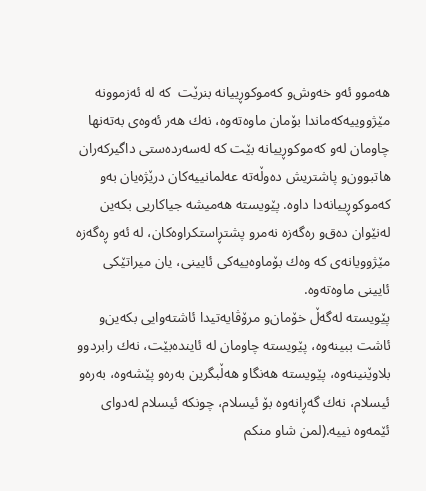هه‌موو ئه‌و خه‌وش‌و كه‌موكوڕییانه‌ بنرێت  كه‌ له‌ ئه‌زموونه‌ مێژووییه‌كه‌ماندا بۆمان ماوه‌ته‌وه‌، نه‌ك هه‌ر ئه‌وه‌ی‌ به‌ته‌نها چاومان له‌و كه‌موكوڕییانه‌ بێت كه‌ له‌سه‌رده‌ستی‌ داگیركه‌ران هاتبوون‌و پاشتریش ده‌وڵه‌ته‌ عه‌لمانییه‌كان درێژه‌یان به‌و كه‌موكوڕییانه‌دا داوه‌. پێویسته‌ هه‌میشه‌ جیاكاریی بكه‌ین له‌نێوان ده‌ق‌و ره‌گه‌زه‌ نه‌مر‌و پشتڕاستكراوه‌كان، له‌ ئه‌و ڕه‌گه‌زه‌ مێژوویانه‌ی‌ كه‌ وه‌ك بۆماوه‌ییه‌كی ئایینی‌، یان میراتێكی ئایینی‌ ماوه‌ته‌وه‌.
پێویسته‌ له‌گه‌ڵ خۆمان‌و مرۆڤایه‌تیدا ئاشته‌وایی بكه‌ین‌و ئاشت ببینه‌وه‌، پێویسته‌ چاومان له‌ ئاینده‌بێت، نه‌ك رابردوو بلاوێنینه‌وه‌، پێویسته‌ هه‌نگاو هه‌ڵبگرین به‌ره‌و پێشه‌وه‌، به‌ره‌و ئیسلام، نه‌ك گه‌ڕانه‌وه‌ بۆ ئیسلام، چونكه‌ ئیسلام له‌دوای‌ ئێمه‌وه‌ نییه‌.(لمن شا‌و منكم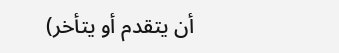أن یتقدم أو یتأخر)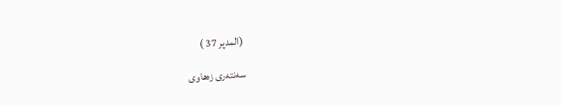(المدپر 37 )

سەنتەری زەھاوی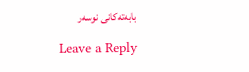بابەتەكانی نوسەر

Leave a Reply